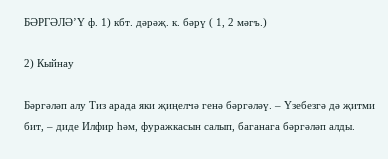БӘРГӘЛӘ’Ү ф. 1) кбт. дәрәҗ. к. бәрү ( 1, 2 мәгъ.)

2) Кыйнау

Бәргәләп алу Тиз арада яки җиңелчә генә бәргәләү. – Үзебезгә дә җитми бит, – диде Илфир һәм, фуражкасын салып, баганага бәргәләп алды.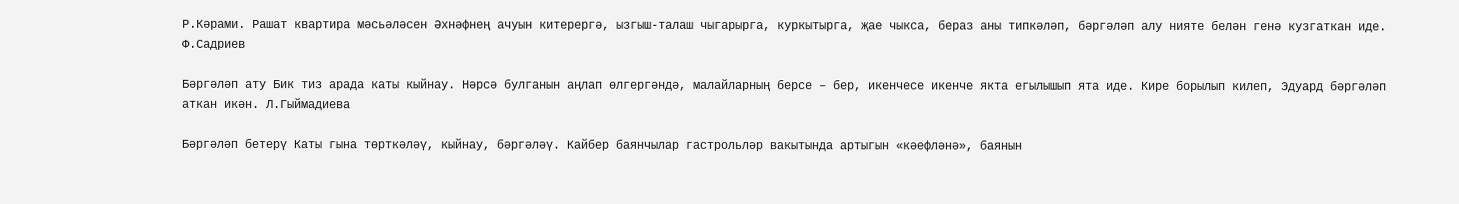Р.Кәрами. Рашат квартира мәсьәләсен Әхнәфнең ачуын китерергә, ызгыш-талаш чыгарырга, куркытырга, җае чыкса, бераз аны типкәләп, бәргәләп алу нияте белән генә кузгаткан иде. Ф.Садриев

Бәргәләп ату Бик тиз арада каты кыйнау. Нәрсә булганын аңлап өлгергәндә, малайларның берсе – бер, икенчесе икенче якта егылышып ята иде. Кире борылып килеп, Эдуард бәргәләп аткан икән. Л.Гыймадиева

Бәргәләп бетерү Каты гына төрткәләү, кыйнау, бәргәләү. Кайбер баянчылар гастрольләр вакытында артыгын «кәефләнә», баянын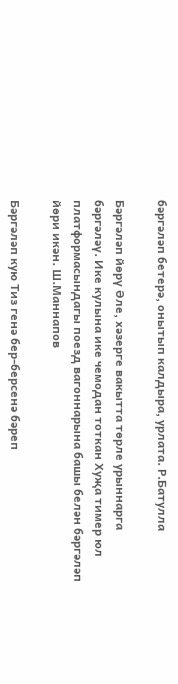бәргәләп бетерә, онытып калдыра, урлата. Р.Батулла

Бәргәләп йөрү Әле, хәзерге вакытта төрле урыннарга бәргәләү. Ике кулына ике чемодан тоткан Хуҗа тимер юл платформасындагы поезд вагоннарына башы белән бәргәләп йөри икән. Ш.Маннапов

Бәргәләп кую Тиз генә бер-берсенә бәреп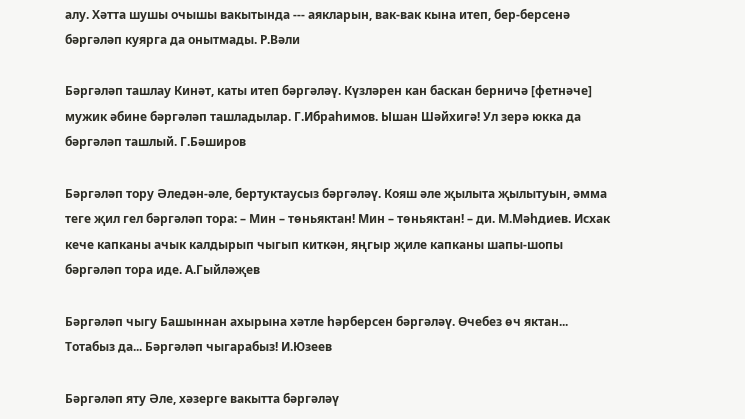алу. Хәтта шушы очышы вакытында --- аякларын, вак-вак кына итеп, бер-берсенә бәргәләп куярга да онытмады. Р.Вәли

Бәргәләп ташлау Кинәт, каты итеп бәргәләү. Күзләрен кан баскан берничә [фетнәче] мужик әбине бәргәләп ташладылар. Г.Ибраһимов. Ышан Шәйхигә! Ул зерә юкка да бәргәләп ташлый. Г.Бәширов

Бәргәләп тору Әледән-әле, бертуктаусыз бәргәләү. Кояш әле җылыта җылытуын, әмма теге җил гел бәргәләп тора: – Мин – төньяктан! Мин – төньяктан! – ди. М.Мәһдиев. Исхак кече капканы ачык калдырып чыгып киткән, яңгыр җиле капканы шапы-шопы бәргәләп тора иде. А.Гыйләҗев

Бәргәләп чыгу Башыннан ахырына хәтле һәрберсен бәргәләү. Өчебез өч яктан... Тотабыз да... Бәргәләп чыгарабыз! И.Юзеев

Бәргәләп яту Әле, хәзерге вакытта бәргәләү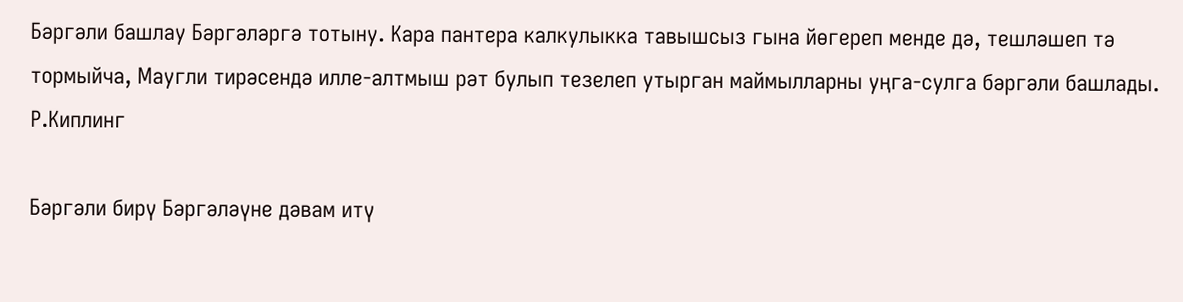Бәргәли башлау Бәргәләргә тотыну. Кара пантера калкулыкка тавышсыз гына йөгереп менде дә, тешләшеп тә тормыйча, Маугли тирәсендә илле-алтмыш рәт булып тезелеп утырган маймылларны уңга-сулга бәргәли башлады. Р.Киплинг

Бәргәли бирү Бәргәләүне дәвам итү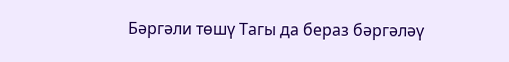Бәргәли төшү Тагы да бераз бәргәләү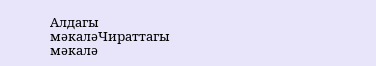Алдагы мәкаләЧираттагы мәкалә